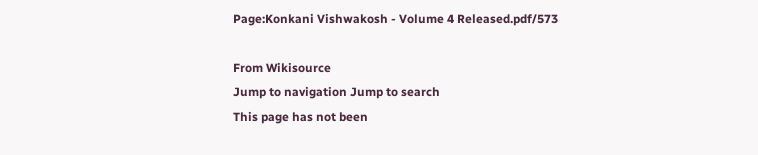Page:Konkani Vishwakosh - Volume 4 Released.pdf/573

From Wikisource
Jump to navigation Jump to search
This page has not been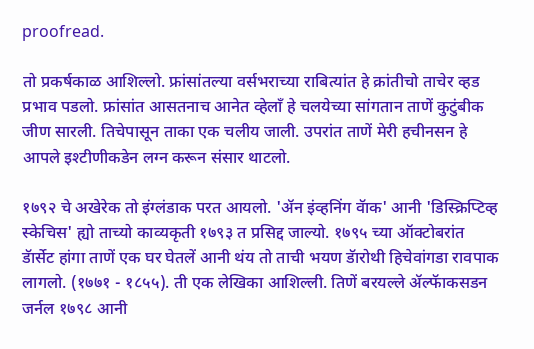proofread.

तो प्रकर्षकाळ आशिल्लो. फ्रांसांतल्या वर्सभराच्या राबित्यांत हे क्रांतीचो ताचेर व्हड प्रभाव पडलो. फ्रांसांत आसतनाच आनेत व्हेलाँ हे चलयेच्या सांगतान ताणें कुटुंबीक जीण सारली. तिचेपासून ताका एक चलीय जाली. उपरांत ताणें मेरी हचीनसन हे आपले इश्टीणीकडेन लग्न करून संसार थाटलो.

१७९२ चे अखेरेक तो इंग्लंडाक परत आयलो. 'ॲन इंव्हनिंग वॅाक' आनी 'डिस्क्रिप्टिव्ह स्केचिस' ह्यो ताच्यो काव्यकृती १७९३ त प्रसिद्द जाल्यो. १७९५ च्या ऑक्टोबरांत डॅार्सेट हांगा ताणें एक घर घेतलें आनी थंय तो ताची भयण डॅारोथी हिचेवांगडा रावपाक लागलो. (१७७१ - १८५५). ती एक लेखिका आशिल्ली. तिणें बरयल्ले ॲल्फॅाकसडन जर्नल १७९८ आनी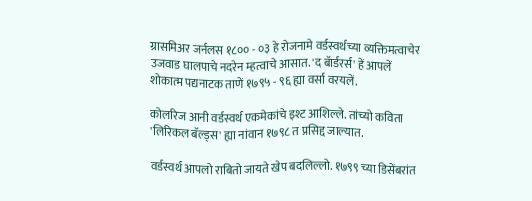ग्रासमिअर जर्नलस १८०० - ०३ हे रोजनामे वर्डस्वर्थच्या व्यक्तिमत्वाचेर उजवाड घालपाचे नदरेन म्हत्वाचे आसात. 'द बॅार्डरर्स' हें आपलें शोकात्म पद्यनाटक ताणें १७९५ - ९६ ह्या वर्सा वरयलें.

कोलरिज आनी वर्डस्वर्थ एकमेकांचे इश्ट आशिल्ले. तांच्यो कविता 'लिरिकल बॅल्ड्स' ह्या नांवान १७९८ त प्रसिद्द जाल्यात.

वर्डस्वर्थ आपलो राबितो जायते खेप बदलिल्लो. १७९९ च्या डिसेंबरांत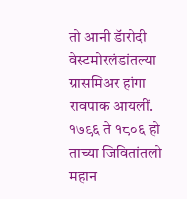तो आनी डॅारोदी वेस्टमोरलंडांतल्या ग्रासमिअर हांगा रावपाक आयलीं. १७९६ ते १८०६ हो ताच्या जिवितांतलो महान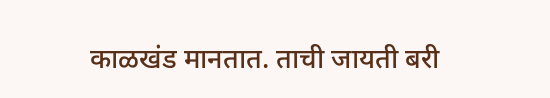काळखंड मानतात. ताची जायती बरी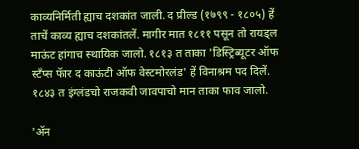काव्यनिर्मिती ह्याच दशकांत जाली. द प्रील्ड (१७९९ - १८०५) हें ताचें काव्य ह्याच दशकांतलें. मागीर मात १८११ पसून तो रायड्ल माऊंट हांगाच स्थायिक जालो. १८१३ त ताका 'डिस्ट्रिब्यूटर ऑफ स्टँप्स फॅार द काऊंटी ऑफ वेस्टमोरलंड' हें विनाश्रम पद दिलें. १८४३ त इंग्लंडचो राजकवी जावपाचो मान ताका फाव जालो.

'ॲन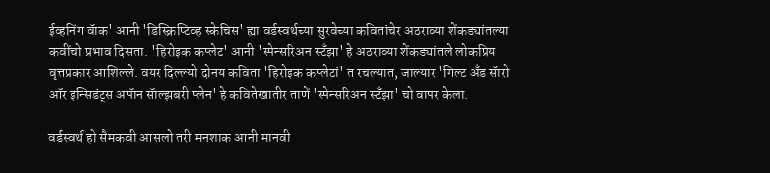ईव्हनिंग वॅाक' आनी 'डिस्क्रिप्टिव्ह स्केचिस' ह्या वर्डस्वर्थच्या सुरवेच्या कवितांचेर अठराव्या शेंकड्यांतल्या कवींचो प्रभाव दिसता. 'हिरोइक कप्लेट' आनी 'स्पेन्सरिअन स्टँझा' हे अठराव्या शेंकड्यांतले लोकप्रिय वृत्तप्रकार आशिल्ले. वयर दिल्ल्यो दोनय कविता 'हिरोइक कप्लेटां' त रचल्यात, जाल्यार 'गिल्ट अँड सॅारो ऑर इन्सिडंट्स अपॅान सॅाल्झबरी प्लेन' हे कवितेखातीर ताणें 'स्पेन्सरिअन स्टँझा' चो वापर केला.

वर्डस्वर्थ हो सैमकवी आसलो तरी मनशाक आनी मानवी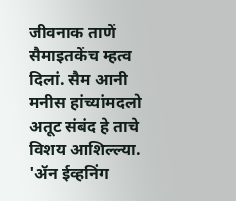जीवनाक ताणें सैमाइतकेंच म्हत्व दिलां. सैम आनी मनीस हांच्यांमदलो अतूट संबंद हे ताचे विशय आशिल्ल्या. 'ॲन ईव्हनिंग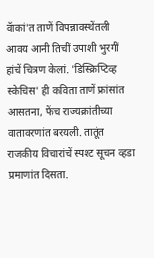वॅाकां'त ताणें विपन्नावस्थेंतली आवय आनी तिचीं उपाशी भुरगीं हांचें चित्रण केलां. 'डिस्क्रिप्टिव्ह स्केचिस' ही कविता ताणें फ्रांसांत आसतना, फेंच राज्यक्रांतीच्या वातावरणांत बरयली. तातूंत राजकीय विचारांचें स्पश्ट सूचन व्हडा प्रमाणांत दिसता.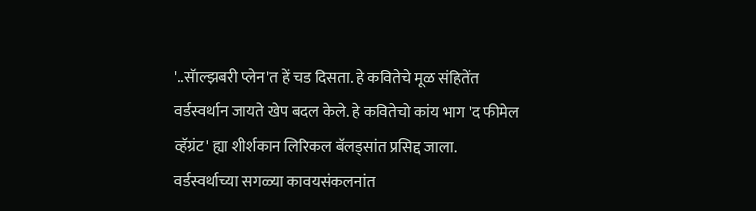'..सॅाल्झबरी प्लेन'त हें चड दिसता. हे कवितेचे मूळ संहितेंत वर्डस्वर्थान जायते खेप बदल केले. हे कवितेचो कांय भाग 'द फीमेल व्हॅग्रंट' ह्या शीर्शकान लिरिकल बॅलड्सांत प्रसिद्द जाला. वर्डस्वर्थाच्या सगळ्या कावयसंकलनांत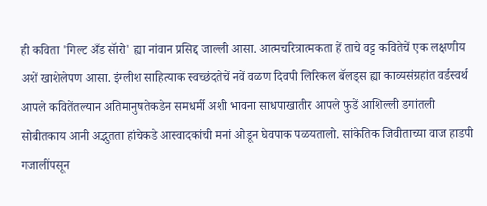ही कविता 'गिल्ट अँड सॅारो' ह्या नांवान प्रसिद्द जाल्ली आसा. आत्मचरित्रात्मकता हें ताचे वट्ट कवितेचें एक लक्षणीय अशें खाशेलेपण आसा. इंग्लीश साहित्याक स्वच्छंदतेचें नवें वळण दिवपी लिरिकल बॅलड्स ह्या काव्यसंग्रहांत वर्डस्वर्थ आपले कवितेंतल्यान अतिमानुषतेकडेन समधर्मी अशी भावना साधपाखातीर आपले फुडें आशिल्ली डगांतली सोबीतकाय आनी अद्भुतता हांचेकडे आस्वादकांची मनां ओडून घेवपाक पळयतालो. सांकेतिक जिवीताच्या वाज हाडपी गजालींपसून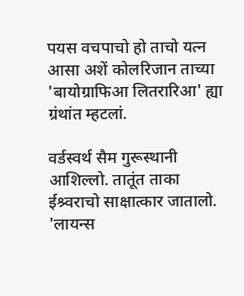पयस वचपाचो हो ताचो यत्न आसा अशें कोलरिजान ताच्या 'बायोग्राफिआ लितरारिआ' ह्या ग्रंथांत म्हटलां.

वर्डस्वर्थ सैम गुरूस्थानी आशिल्लो. तातूंत ताका ईश्र्वराचो साक्षात्कार जातालो. 'लायन्स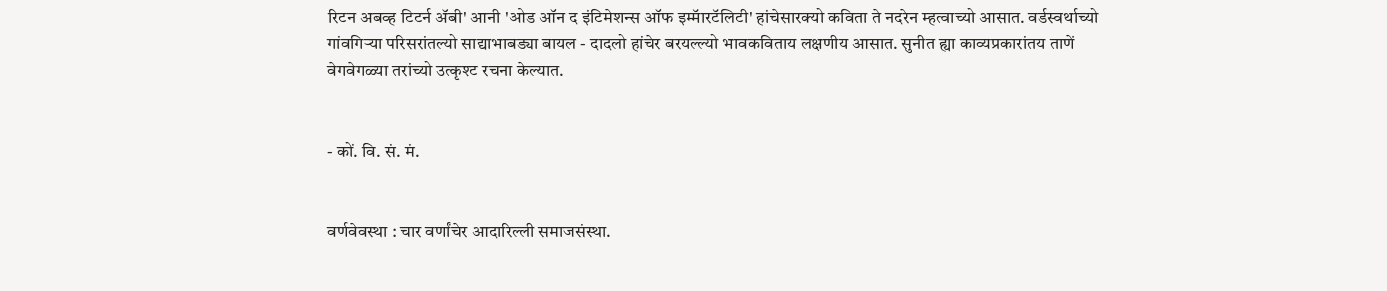रिटन अबव्ह टिटर्न ॲबी' आनी 'ओड ऑन द इंटिमेशन्स ऑफ इम्मॅारटॅलिटी' हांचेसारक्यो कविता ते नदरेन म्हत्वाच्यो आसात. वर्डस्वर्थाच्यो गांवगिऱ्या परिसरांतल्यो साद्याभाबड्या बायल - दादलो हांचेर बरयल्ल्यो भावकविताय लक्षणीय आसात. सुनीत ह्या काव्यप्रकारांतय ताणें वेगवेगळ्या तरांच्यो उत्कृश्ट रचना केल्यात.


- कों. वि. सं. मं.


वर्णवेवस्था : चार वर्णांचेर आदारिल्ली समाजसंस्था.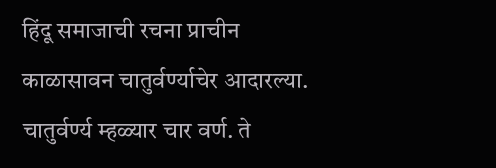हिंदू समाजाची रचना प्राचीन काळासावन चातुर्वर्ण्याचेर आदारल्या. चातुर्वर्ण्य म्हळ्यार चार वर्ण. ते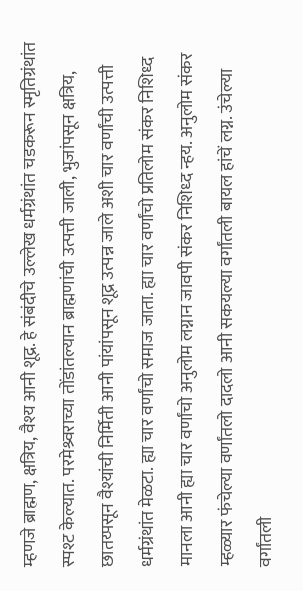म्हणजे ब्राह्मण, क्षत्रिय, वैश्य आनी शूद्र. हे संबंदीचे उल्लेख धर्मग्रंथांत चडकरून स्मृतिग्रंथांत स्पश्ट केल्यात. परमेश्र्वराच्या तोंडांतल्यान ब्राह्मणांची उत्पत्ती जाली, भुजांपसून क्षत्रिय, छातय्पसून वैश्यांची निर्मिती आनी पांयांपसून शूद्र उत्पन्न जाले अशी चार वर्णांची उत्पत्ती धर्मग्रंथांत मेळटा. ह्या चार वर्णांचो समाज जाता. ह्या चार वर्णांचो प्रतिलोम संकर निशिध्द मानला आनी ह्या चार वर्णांचो अनुलोम लग्नान जावपी संकर निशिध्द न्हय. अनुलोम संकर म्हळ्यार फंचेल्या वर्णांतलो दादलो आनी सकयल्या वर्गांतली बायल हांचें लग्न. उंचेल्या वर्गांतली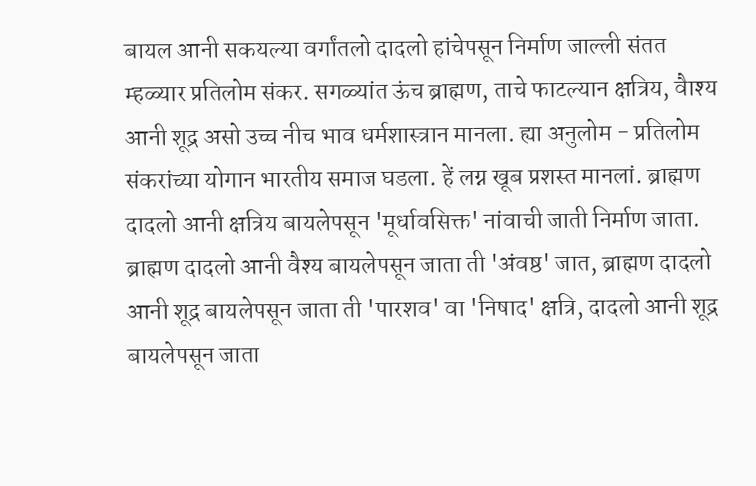बायल आनी सकयल्या वर्गांतलो दादलो हांचेपसून निर्माण जाल्ली संतत म्हळ्यार प्रतिलोम संकर. सगळ्यांत ऊंच ब्राह्मण, ताचे फाटल्यान क्षत्रिय, वैाश्य आनी शूद्र असो उच्च नीच भाव धर्मशास्त्रान मानला. ह्या अनुलोम - प्रतिलोम संकरांच्या योगान भारतीय समाज घडला. हें लग्न खूब प्रशस्त मानलां. ब्राह्मण दादलो आनी क्षत्रिय बायलेपसून 'मूर्धावसिक्त' नांवाची जाती निर्माण जाता. ब्राह्मण दादलो आनी वैश्य बायलेपसून जाता ती 'अंवष्ठ' जात, ब्राह्मण दादलो आनी शूद्र बायलेपसून जाता ती 'पारशव' वा 'निषाद' क्षत्रि, दादलो आनी शूद्र बायलेपसून जाता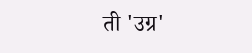ती 'उग्र'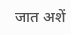जात अशें